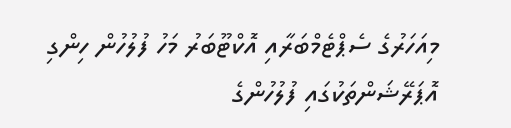މިއަހަރުގެ ސެޕްޓެމްބަރާއި އޮކްޓޫބަރު މަހު ފުލުހުން ހިންގި އޮޕަރޭޝަންތަކުގައި ފުލުހުންގެ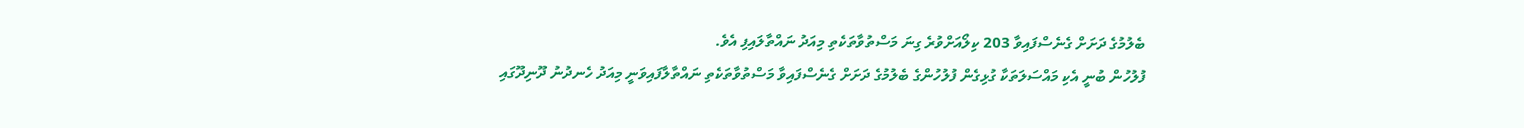ބެލުމުގެ ދަށަށް ގެނެސްފައިވާ 203 ކިލޯއަށްވުރެ ގިނަ މަސްތުވާތަކެތި މިއަދު ނައްތާލައިފި އެވެ.
ފުލުހުން ބުނީ އެކި މައްސަލަތަކާ ގުޅިގެން ފުލުހުންގެ ބެލުމުގެ ދަށަށް ގެނެސްފައިވާ މަސްތުވާތަކެތި ނައްތާލާފައިވަނީ މިއަދު ހެނދުނު ދޫނިދޫގައި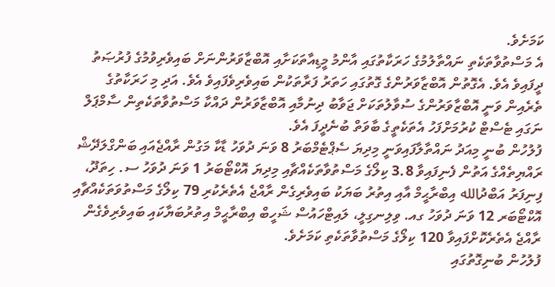ކަމަށެވެ.
އެ މަސްތުވާތަކެތި ނައްތާލުމުގެ ހަރަކާތުގައި އާންމު މީޑިއާތަކަށާއި އޮބްޒާވަރުންނަށް ބައިވެރިވުމުގެ ފުރުޞަތު ދީފައިވެ އެވެ. އެގޮތުން އޮބްޒާވަރުންގެ ގޮތުގައި ހަތަރު ފަރާތަކުން ބައިވެރިވެފައިވެ އެވެ. އަދި މި ހަރަކާތުގެ ތެރެއިން ވަނީ އޮބްޒާވަރުންގެ ސުވާލުތަކަށް ޖަވާބު ދިނުމާއި އޮބްޒާވަރުން ދައްކާ މަސްތުވާތަކެތިން ސާމްޕަލް ނަގައި ޓެސްޓް ކުރުމަށްފަހު އެތަކެތީގެ ބާވަތް ބުނެދީފަ އެވެ.
ފުލުހުން ބުނީ މިއަދު ނައްތާލާފައިވަނީ މިދިޔަ ސެޕްޓެމްބަރު 8 ވަނަ ދުވަހު ޑާކާ މަގުން ރާއްޖެއައި ބަންގްލަދޭޝް ރައްޔިތެއްގެ އަތުން ފެނިފައިވާ 3.8 ކިލޯގެ މަސްތުވާތަކެއްޗާއި މިދިޔަ އޮކްޓޯބަރު 1 ވަނަ ދުވަހު ސ. ހިތަދޫ، ފިނިފަރު އަބްދުالله އިބްރާޙީމް އާއި އިތުރު ބަޔަކު ބައިވެރިގެން ރާއްޖެ އެތެރެކުރި 79 ކިލޯގެ މަސްތުވަތަކެއްޗާއި އޮކްޓޯބަރ 12 ވަނަ ދުވަހު ގއ. ވިލިނގިލީ، ލައިޓްހައުސް ޝަހީބް އިބްރާޙީމް އިތުރުބަޔާކައި ބައިވެރިވެގެން ރާއްޖެ އެތެރެކޮށްފައިވާ 120 ކިލޯގެ މަސްތުވާތަކެތި ކަމަށެވެ.
ފުލުހުން ބުނިގޮތުގައި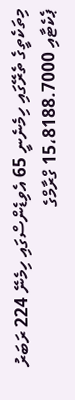މިތަކެތީގެ ތެރޭގައި ހިމެނެނީ 65 އެވިޑެންސްގައި ހިމެނޭ 224 ރަބަރު ޕެކެޓާއި 15،8188.7000 ގްރާމްގެ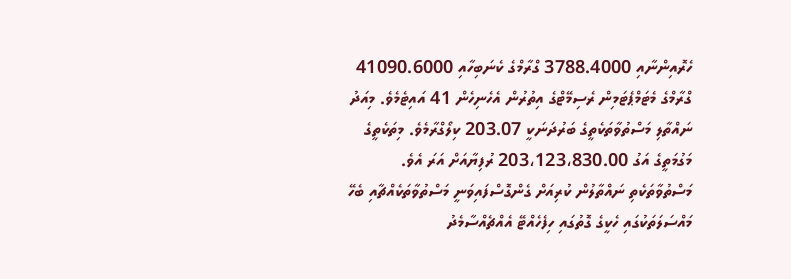ހެރޮއިންނާއި 3788.4000 ގްރާމްގެ ކެނަބިހާއި 41090.6000 ގްރާމްގެ މެޓަމްޕެޓަމިން ރެސިމޭޓްގެ އިތުރުން އެހެނިހެން 41 އައިޓެމެވެ. މިއަދު ނައްތާލި މަސްތުވާތަކެތީގެ ބަރުދަނަކީ 203.07 ކިލޯގްރާމެވެ. މިތަކެތީގެ މަގުމަތީގެ އަގު 203،123،830.00 ރުފިޔާއަށް އަރަ އެވެ.
މަސްތުވާތަކެތި ނައްތާލުން ކުރިއަށް ގެންގޮސްފައިވަނީ މަސްތުވާތަކެއްޗާއި ބެހޭ މައްސަލަތަކުގައި ހެކީގެ ގޮތުގައި ހިފެހެއްޓޭ އެއްޗެއްސާމެދު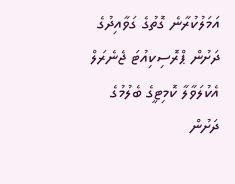އަމަލުކުރާނެ ގޮތުގެ ގަވާއިދުގެ ދަށުން ޕްރޮސިކިއުޓަ ޖެނެރަލް އެކުލަވާލާ ކޮމިޓީގެ ބެލުމުގެ ދަށުން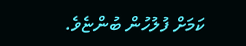ކަމަށް ފުލުހުން ބުންޏެވެ.